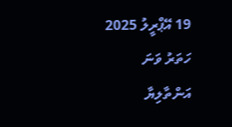19 އޭޕްރީލު 2025
ހަތަރު ވަނަ އަންތާލިޔާ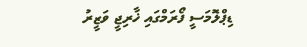ޑިޕްލޮމަސީ ފޯރަމްގައި ޚާރިޖީ ވަޒީރު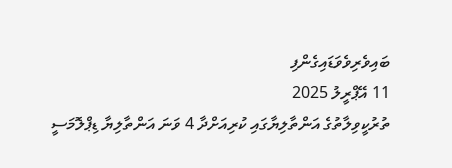ބައިވެރިވެވަޑައިގެންފި
11 އޭޕްރީލު 2025
ތުރުކީވިލާތުގެ އަންތާލިޔާގައި ކުރިއަށްދާ 4 ވަނަ އަންތާލިޔާ ޑިޕްލޮމަސީ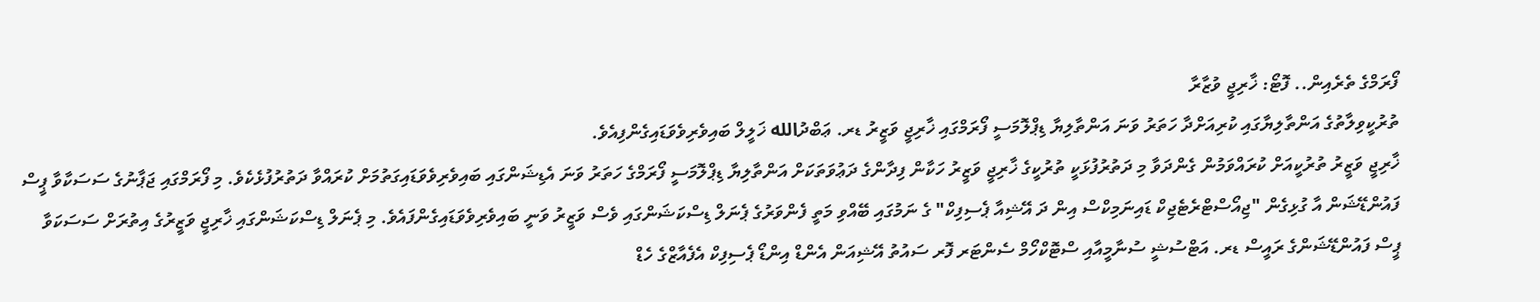ފޯރަމްގެ ތެރެއިން.. ފޮޓޯ: ޚާރިޖީ ވުޒާރާ
ތުރުކީވިލާތުގެ އަންތާލިޔާގައި ކުރިއަށްދާ ހަތަރު ވަނަ އަންތާލިޔާ ޑިޕްލޮމަސީ ފޯރަމްގައި ޚާރިޖީ ވަޒީރު ޑރ. ޢަބްދުالله ޚަލީލް ބައިވެރިވެވަޑައިގެންފިއެވެ.
ޚާރިޖީ ވަޒީރު ތުރުކީއަށް ކުރައްވަމުން ގެންދަވާ މި ދަތުރުފުޅަކީ ތުރުކީގެ ޚާރިޖީ ވަޒީރު ހަކާން ފިދާންގެ ދަޢުވަތަކަށް އަންތާލިޔާ ޑިޕްލޮމަސީ ފޯރަމްގެ ހަތަރު ވަނަ އެޑިޝަންގައި ބައިވެރިވެވަޑައިގަތުމަށް ކުރައްވާ ދަތުރުފުޅެކެވެ. މި ފޯރަމްގައި ޖަޕާނުގެ ސަސަކާވާ ޕީސް ފައުންޑޭޝަން އާ ގުޅިގެން "ޖިއޯސްޓްރެޓެޖިކް ޑައިނަމިކްސް އިން ދަ އޭޝިއާ ޕެސިފިކް" ގެ ނަމުގައި ބޭއްވި މަތީ ފެންވަރުގެ ޕެނަލް ޑިސްކަޝަންގައި ވެސް ވަޒީރު ވަނީ ބައިވެރިވެވަޑައިގެންފައެވެ. މި ޕެނަލް ޑިސްކަޝަންގައި ޚާރިޖީ ވަޒީރުގެ އިތުރަށް ސަސަކަވާ ޕީސް ފައުންޑޭޝަންގެ ރައީސް ޑރ. އަޓްސުޝީ ސުނާމީއާއި ސްޓޮކްހޯމް ސެންޓަރ ފޮރ ސައުތު އޭޝިއަން އެންޑް އިންޑޯ ޕެސިފިކް އެފެއާޒްގެ ހެޑް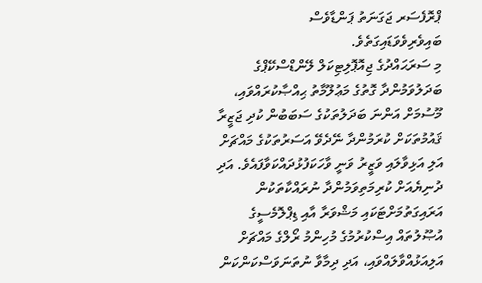ޕްރޮފެސަރ ޖަގަނަތު ޕަންޑާވެސް ބައިވެރިވެވަޑައިގަތެވެ.
މި ސަރަޙައްދުގެ ޖިއޮޕޮލިޓިކަލް ލޭންޑްސްކޭޕްގެ ބަދަލުވަމުންދާ ގޮތުގެ މަޢުލޫމާތު ޙިއްޞާކުރައްވައި، މޫސުމަށް އަންނަ ބަދަލުތަކުގެ ސަބަބުން ކުދި ޖަޒީރާ ޤައުމުތަކަށް ކުރަމުންދާ ނޭދެވޭ އަސަރުތަކުގެ މައްޗަށް އަލި އަޅިވާލައި ވަޒީރު ވަނީ ވާހަކަފުޅުދައްކަވާފައެވެ. އަދި ދުނިޔެއަށް ކުރިމަތިވަމުންދާ ނުރައްކާތަކުން އަރައިގަތުމަށްޓަކައި މަޝްވަރާ އާއި ޑިޕްލޮމެސީގެ އުޞޫލުތައް އިސްކުރުމުގެ މުހިންމު ރޯލްގެ މައްޗަށް އަލިއަޅުއްވާލައްވައި، އަދި ދިމާވާ ނުތަނަވަސްކަންކަން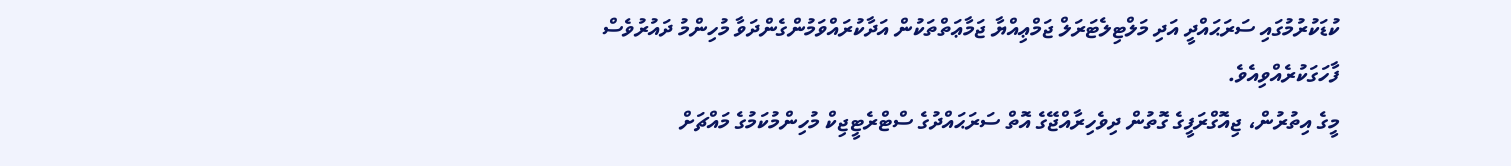ކުޑަކުރުމުގައި ސަރަޙައްދީ އަދި މަލްޓިލެޓަރަލް ޖަމްޢިއްޔާ ޖަމާޢަތްތަކުން އަދާކުރައްވަމުންގެންދަވާ މުހިންމު ދައުރުވެސް ފާހަގަކުރެއްވިއެވެ.
މީގެ އިތުރުން، ޖިއޮގްރަފީގެ ގޮތުން ދިވެހިރާއްޖޭގެ އޮތް ސަރަޙައްދުގެ ސްޓްރެޓީޖިކް މުހިންމުކަމުގެ މައްޗަށް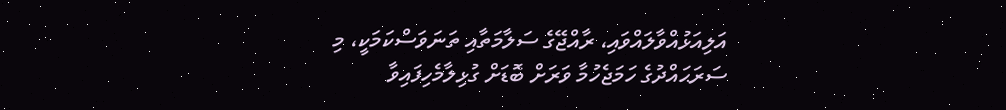އަލިއަޅުއްވާލައްވައި، ރާއްޖޭގެ ސަލާމަތާއި ތަނަވަސްކަމަކީ، މި ސަރަޙައްދުގެ ހަމަޖެހުމާ ވަރަށް ބޮޑަށް ގުޅިލާމެހިފައިވާ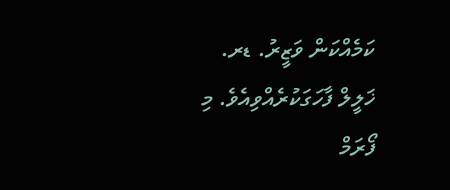ކަމެއްކަން ވަޒީރު. ޑރ. ޚަލީލް ފާހަގަކުރެއްވިއެވެ. މި ފޯރަމް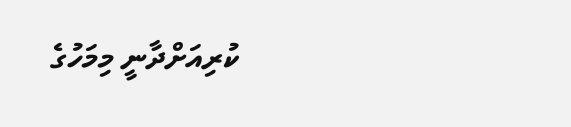ކުރިއަށްދާނީ މިމަހުގެ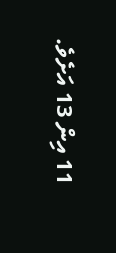11 އިން 13 އަށެވެ.